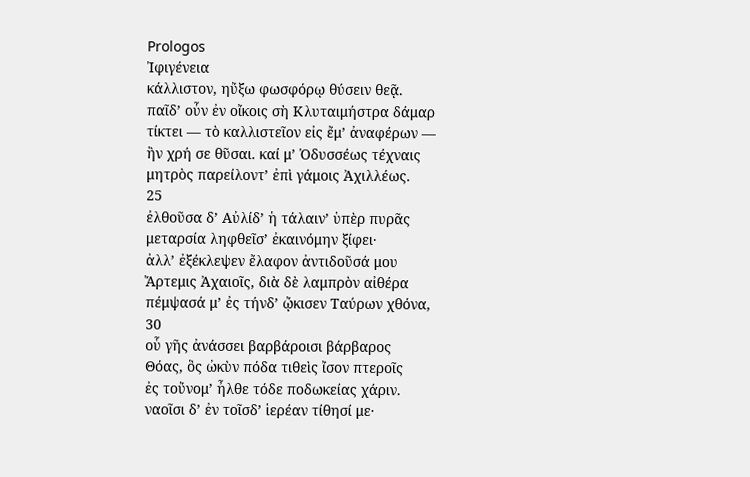Prologos
Ἰφιγένεια
κάλλιστον, ηὔξω φωσφόρῳ θύσειν θεᾷ.
παῖδʼ οὖν ἐν οἴκοις σὴ Κλυταιμήστρα δάμαρ
τίκτει — τὸ καλλιστεῖον εἰς ἔμʼ ἀναφέρων —
ἣν χρή σε θῦσαι. καί μʼ Ὀδυσσέως τέχναις
μητρὸς παρείλοντʼ ἐπὶ γάμοις Ἀχιλλέως.
25
ἐλθοῦσα δʼ Αὐλίδʼ ἡ τάλαινʼ ὑπὲρ πυρᾶς
μεταρσία ληφθεῖσʼ ἐκαινόμην ξίφει·
ἀλλʼ ἐξέκλεψεν ἔλαφον ἀντιδοῦσά μου
Ἄρτεμις Ἀχαιοῖς, διὰ δὲ λαμπρὸν αἰθέρα
πέμψασά μʼ ἐς τήνδʼ ᾤκισεν Ταύρων χθόνα,
30
οὗ γῆς ἀνάσσει βαρβάροισι βάρβαρος
Θόας, ὃς ὠκὺν πόδα τιθεὶς ἴσον πτεροῖς
ἐς τοὔνομʼ ἦλθε τόδε ποδωκείας χάριν.
ναοῖσι δʼ ἐν τοῖσδʼ ἱερέαν τίθησί με·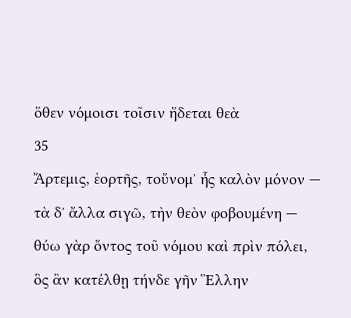ὅθεν νόμοισι τοῖσιν ἥδεται θεὰ
35
Ἄρτεμις, ἑορτῆς, τοὔνομʼ ἧς καλὸν μόνον —
τὰ δʼ ἄλλα σιγῶ, τὴν θεὸν φοβουμένη —
θύω γὰρ ὄντος τοῦ νόμου καὶ πρὶν πόλει,
ὃς ἂν κατέλθῃ τήνδε γῆν Ἕλλην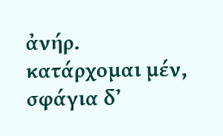ἀνήρ.
κατάρχομαι μέν, σφάγια δʼ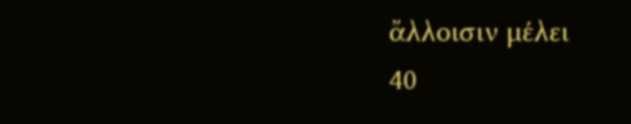ἄλλοισιν μέλει
40